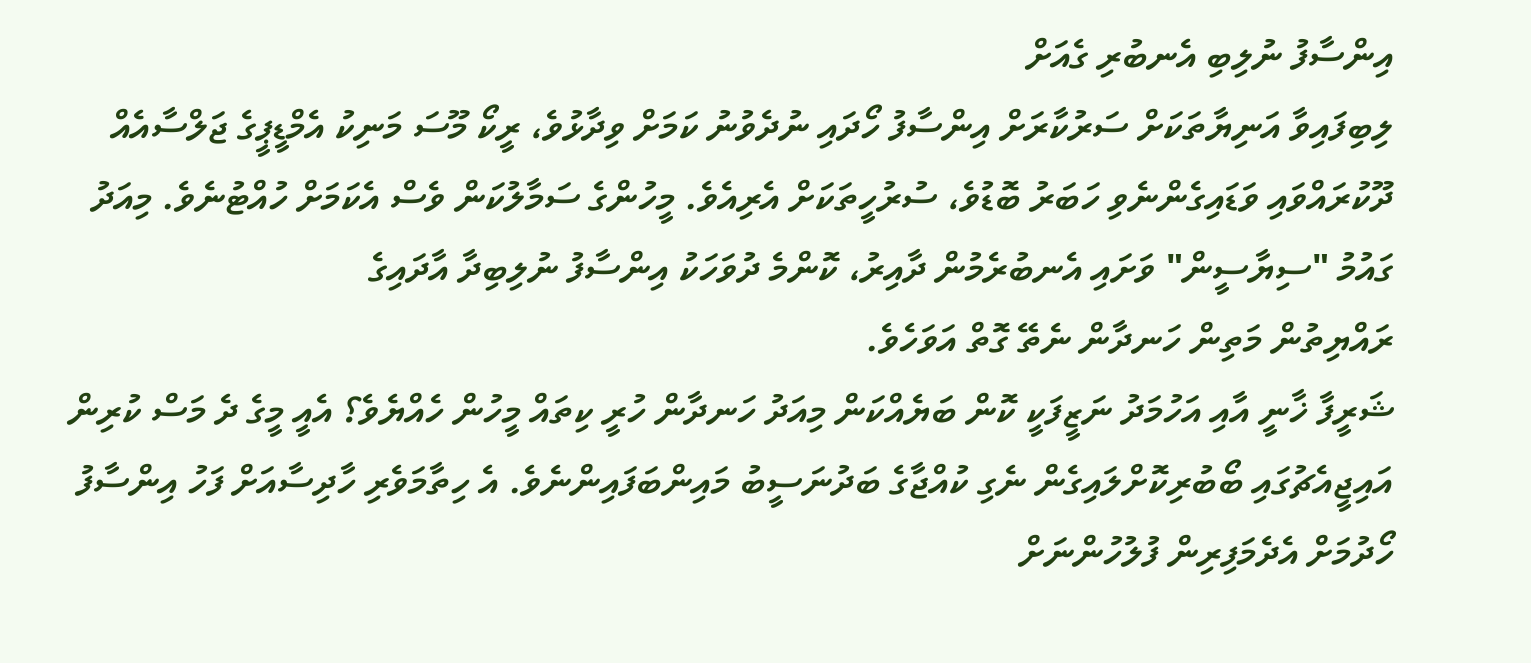އިންސާފު ނުލިބި އެނބުރި ގެއަށް
ލިބިފައިވާ އަނިޔާތަކަށް ސަރުކާރަށް އިންސާފު ހޯދައި ނުދެވުނު ކަމަށް ވިދާޅުވެ، ރީކޯ މޫސަ މަނިކު އެމްޑީޕީގެ ޖަލްސާއެއް ދޫކުރައްވައި ވަޑައިގެންނެވި ހަބަރު ބޮޑުވެ، ސުރުހީތަކަށް އެރިއެވެ. މީހުންގެ ސަމާލުކަން ވެސް އެކަމަށް ހުއްޓުނެވެ. މިއަދު ގައުމު "ސިޔާސީން" ވަށައި އެނބުރެމުން ދާއިރު، ކޮންމެ ދުވަހަކު އިންސާފު ނުލިބިދާ އާދައިގެ
ރައްޔިތުން މަތިން ހަނދާން ނެތޭ ގޮތް އަވަހެވެ.
ޝަރީފާ ޚާނީ އާއި އަހުމަދު ނަޒީފަކީ ކޮން ބަޔެއްކަން މިއަދު ހަނދާން ހުރީ ކިތައް މީހުން ހެއްޔެވެ؟ އެއީ މީގެ ދެ މަސް ކުރިން އައިޖީއެޗުގައި ބޯބުރިކޮށްލައިގެން ނެގި ކުއްޖާގެ ބަދުނަސީބު މައިންބަފައިންނެވެ. އެ ހިތާމަވެރި ހާދިސާއަށް ފަހު އިންސާފު ހޯދުމަށް އެދެމަފިރިން ފުލުހުންނަށް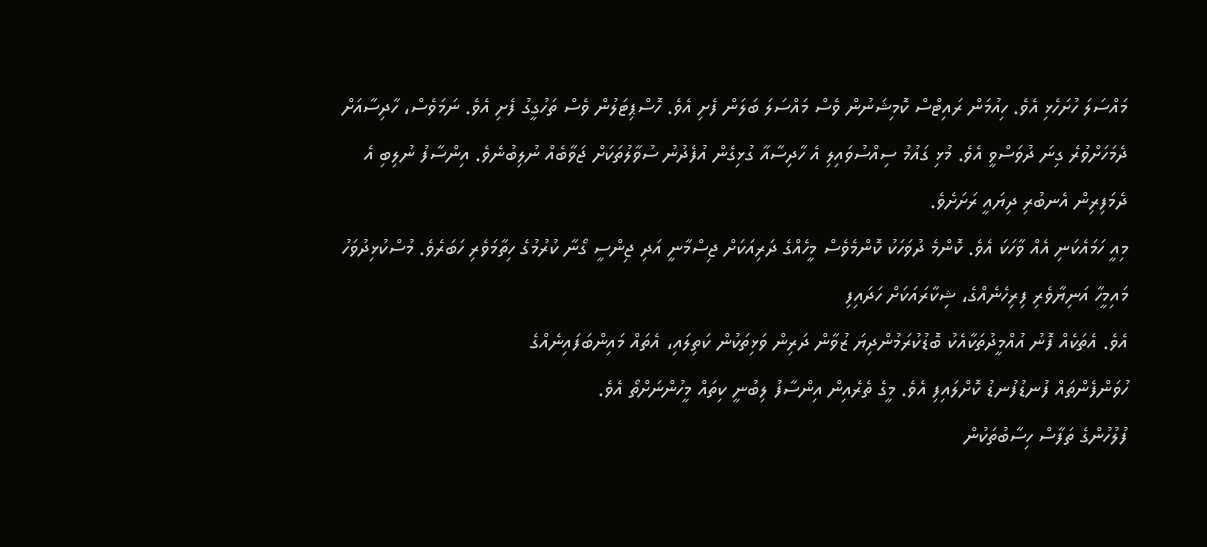މައްސަލަ ހުށަހެޅި އެވެ. ހިއުމަން ރައިޓްސް ކޮމިޝަނުން ވެސް މައްސަލަ ބަލަން ފެށި އެވެ. ހޮސްޕިޓަލުން ވެސް ތަހުގީގު ފެށި އެވެ. ނަމަވެސް، ހާދިސާއަށް ދެމަހަށްވުރެ ގިނަ ދުވަސްވީ އެވެ. މުޅި ގައުމު ސިއްސުވައިލި އެ ހާދިސާއާ ގުޅިގެން އުފެދުނު ސުވާލުތަކަށް ޖަވާބެއް ނުލިބުނެވެ. އިންސާފު ނުލިބި އެ ދެމަފިރިން އެނބުރި ދިޔައީ ރަށަށެވެ.
މިއީ ހަމައެކަނި އެއް ވާހަކަ އެވެ. ކޮންމެ ދުވަހަކު ކޮންމެވެސް މީހެއްގެ ދަރިއަކަށް ޖިސްމާނީ އަދި ޖިންސީ ގޯނާ ކުރުމުގެ ހިތާމަވެރި ހަބަރެވެ. މުސްކުޅިދުވަހު މައިމީހާ އަނިޔާވެރި ފިރިހެނެއްގެ، ޝިކާރައަކަށް ހަދައިފި
އެވެ. އެތަކެއް ފޮނު އުއްމީދުތަކާއެކު ބޮޑުކުރަމުންދިޔަ ޒުވާން ދަރިން ވަޅިތަކުން ކަތިލައި، އެތައް މައިންބަފައިނެއްގެ
ހުވަންފެންތައް ފުނޑުފުނޑު ކޮށްލައިފި އެވެ. މީގެ ތެރެއިން އިންސާފު ލިބުނީ ކިތައް މީހުންނަށްތޯ އެވެ.
ފުލުހުންގެ ތަފާސް ހިސާބުތަކުން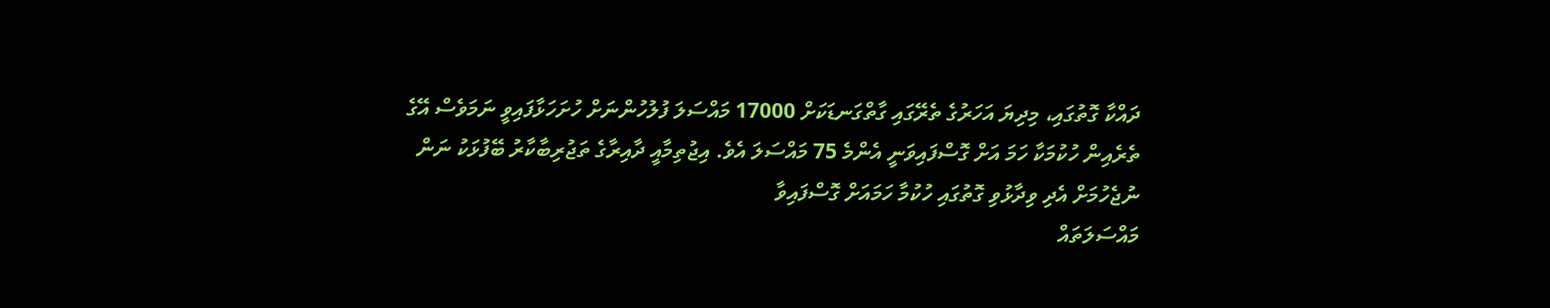ދައްކާ ގޮތުގައި، މިދިޔަ އަހަރުގެ ތެރޭގައި ގާތްގަނޑަކަށް 17000 މައްސަލަ ފުލުހުންނަށް ހުށަހަޅާފައިވީ ނަމަވެސް އޭގެ ތެރެއިން ހުކުމަކާ ހަމަ އަށް ގޮސްފައިވަނީ އެންމެ 75 މައްސަލަ އެވެ. އިޖުތިމާއީ ދާއިރާގެ ތަޖުރިބާކާރު ބޭފުޅަކު ނަން ނުޖެހުމަށް އެދި ވިދާޅުވި ގޮތުގައި ހުކުމާ ހަމައަށް ގޮސްފައިވާ
މައްސަލަތައް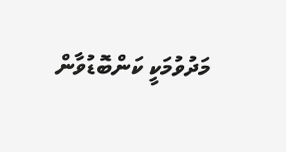މަދުވުމަކީ ކަންބޮޑުވާން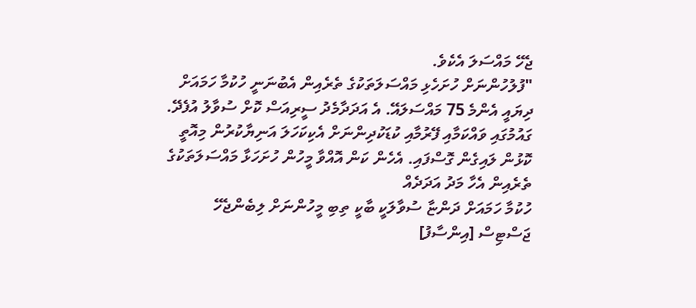ޖެހޭ މައްސަލަ އެކެވެ.
"ފުލުހުންނަށް ހުށަހެޅި މައްސަލަތަކުގެ ތެރެއިން އެބުނަނީ ހުކުމާ ހަމައަށް ދިޔައީ އެންމެ 75 މައްސަލައޭ. އެ އަދަދާމެދު ސީރިއަސް ކޮށް ސުވާލު އުފެދޭ. ގައުމުގައި ވައްކަމާއި ފޭރުމާއި ކުޑަކުދިންނަށް އެކިކަހަލަ އަނިޔާކުރުން މިއޮތީ ކޮޅުން ލައިގެން ގޮސްފައި. އެހެން ކަން އޮއްވާ މީހުން ހުށަހަޅާ މައްސަލަތަކުގެ ތެރެއިން އެހާ މަދު އަދަދެއް
ހުކުމާ ހަމައަށް ދަންޏާ ސުވާލަކީ ބާކީ ތިބި މީހުންނަށް ލިބެންޖެހޭ ޖަސްޓިސް [އިންސާފު]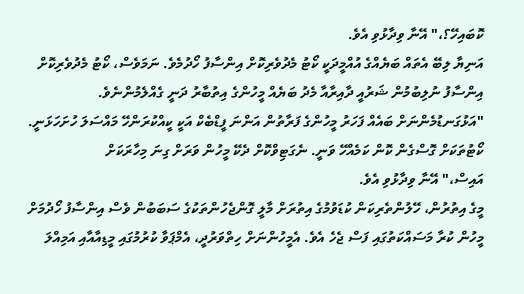ކޮބައިހޭ؟،" އޭނާ ވިދާޅުވި އެވެ.
އަނިޔާ ލިބޭ އެތައް ބަޔެއްގެ އުއްމީދަކީ ކޯޓު މެދުވެރިކޮށް އިންސާފު ހޯދުމެވެ. ނަމަވެސް، ކޯޓު މެދުވެރިކޮށް އިންސާފު ނުލިބުމުން ޝަރުއީ ދާއިރާއާ މެދު ބަޔެއް މީހުންގެ އިތުބާރު ދަނީ ގެއްލެމުންނެވެ.
"އަޅުގަނޑުމެންނަށް ބައެއް ފަހަރު މީހުންގެ ފަރާތުން އަންނަ ފީޑްބެކް އަކީ ކީއްކުރަންހޭ މައްސަލަ ހުށަހަޅަނީ. ކޯޓުތަކަށް ގޮސްގެން ކޮން ކަމެއްހޭ ވަނީ. ނެގަޓިވްކޮށް ދެކޭ މީހުން ވަރަށް ގިނަ މިހާރަކަށް
އައިސް،" އޭނާ ވިދާޅުވި އެވެ.
މީގެ އިތުރުން، ހޭލުންތެރިކަން ކުޑަވުމުގެ އިތުރަށް މާލީ ގޮންޖެހުންތަކުގެ ސަބަބުން ވެސް އިންސާފު ހޯދުމަށް މީހުން ކުރާ މަސައްކަތުގައި ފަސް ޖެހެ އެވެ. އެމީހުންނަށް ހިތްވަރުދީ، އެމްޕަވާ ކުރުމުގައި މީޑިއާއާއި އަމިއްލަ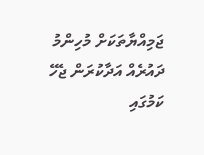ޖަމިއްޔާތަކަށް މުހިންމު ދައުރެއް އަދާކުރަން ޖެހޭ ކަމުގައި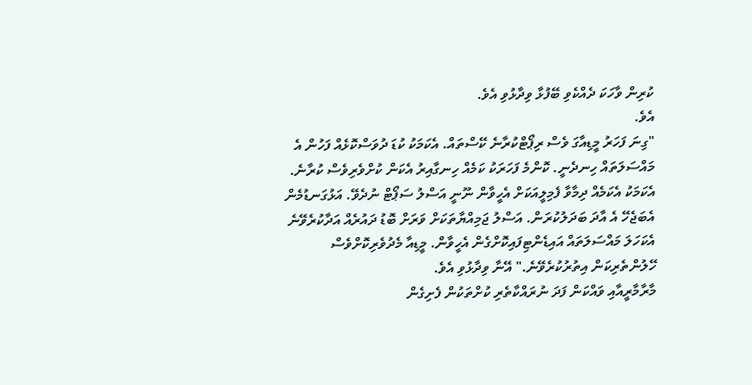ކުރިން ވާހަކަ ދެއްކެވި ބޭފުޅާ ވިދާޅުވި އެވެ.
އެވެ.
"ގިނަ ފަހަރު މީޑިއާގަ ވެސް ރިޕޯޓްކުރާނެ ކޭސްތައް. އެކަމަކު ކުޑަ ދުވަސްކޮޅެއް ފަހުން އެ މައްސަލަތައް ހިނދެނީ. ކޮންމެ ފަހަރަކު ކަމެއް ހިނގާއިރު އެކަން ކުށްވެރިވެސް ކުރާނެ. އެކަމަކު އެކަމެއް ދިމާވާ ފެމިލީއަކަށް އެހީވާން ނޫނީ އަސްލު ސަޕޯޓް ނުދެވޭ. އަޅުގަނޑުމެން އެބަޖެހޭ އެ އާދަ ބަދަލުކުރަން. އަސްލު ޖަމިއްޔާތަކަށް ވަރަށް ބޮޑު ދައުރެއް އަދާކުރެވޭނެ އެކަހަލަ މައްސަލަތައް އައިޑެންޓިފައިކޮށްގެން އެހީވާން. މީޑިއާ މެދުވެރިކޮށްވެސް ހޭލުންތެރިކަން އިތުރުކުރެވޭނެ." އޭނާ ވިދާޅުވި އެވެ.
މާރާމާރީއާއި ވައްކަން ފަދަ ނުރައްކާތެރި ކުށްތަކުން ފެށިގެން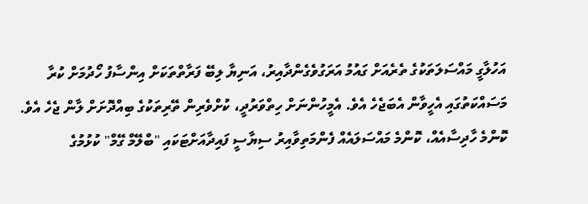އަހުލާގީ މައްސަލަތަކުގެ ތެރެއަށް ގައުމު އަރަގުވެގެންދާއިރު، އަނިޔާ ލިބޭ ފަރާތްތަކަށް އިންސާފު ހޯދުމަށް ކުރާ މަސައްކަތުގައި އެހީވާން އެބަޖެހެ އެވެ. އެމީހުންނަށް ހިތްވަރުދީ، ކުށްވެރިން ތޭރިތަކުގެ ބިއްދޮށަށް ލާން ޖެހެ އެވެ. ކޮންމެ ހާދިސާއެއް، ކޮންމެ މައްސަލައެއް ފެންމަތިވާއިރު ސިޔާސީ ފައިދާއަށްޓަކައި "ބްލޭމް ގޭމް" ކުޅުމުގެ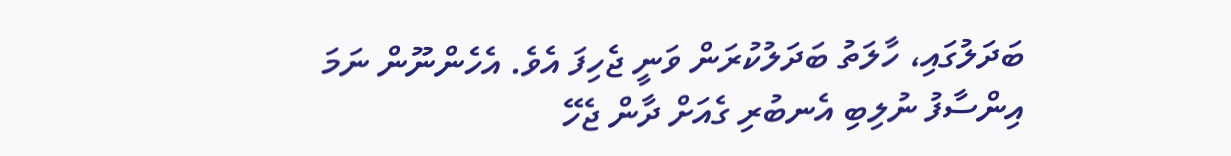ބަދަލުގައި، ހާލަތު ބަދަލުކުރަން ވަނީ ޖެހިފަ އެވެ. އެހެންނޫން ނަމަ އިންސާފު ނުލިބި އެނބުރި ގެއަށް ދާން ޖެހޭ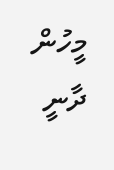މީހުން ދާނީ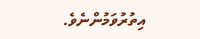އިތުރުވަމުންނެވެ.